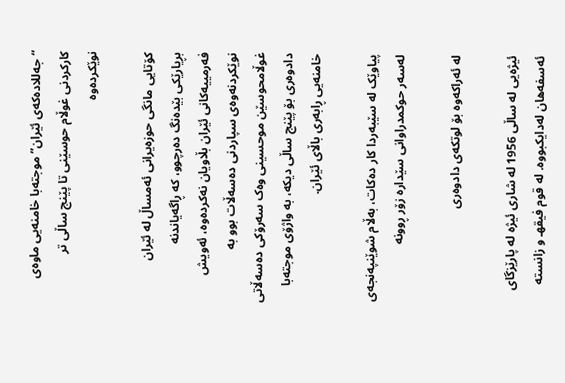“جەللادەکەی ئێران” موجتەبا خامنەیی ماوەی کارکردنی غوڵام حوسێنی تا پێنج ساڵی تر نوێکردەوە

کۆتایی مانگی حوزەیرانی ئەمساڵ لە ئێران بڕیارێکی بێدەنگ دەرچوو، کە ڕاگەیاندنە فەرمییەکانی ئێران بڵاویان نەکردەوە، ئەویش نوێکردنەوەی سپاردنی دەسەڵات بوو بە غوڵامحوسێن موحسینی وەک سەرۆکی دەسەڵاتی دادوەری بۆ پێنج ساڵی دیکە، بە واژۆی موجتەبا خامنەیی ڕابەری باڵای ئێران.

پیاوێک لە سێبەردا کار دەکات، بەڵام شوێنپەنجەی لەسەر حوکمدراوانی سێدارە زۆر ڕوونە

لە ئەراکەوە بۆ لوتکەی دادوەری

ئیژەیی لە ساڵی 1956 لە شاری ئیژە لە پارێزگای ئەسفەهان لەدایکبووە. لە قوم فیقهـ و زانستە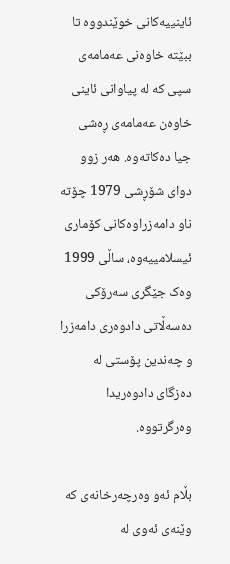ئاینییەکانی خوێندووە تا ببێتە خاوەنی عەمامەی سپی کە لە پیاوانی ئاینی خاوەن عەمامەی ڕەشی جیا دەکاتەوە. هەر زوو دوای شۆڕشی 1979 چۆتە ناو دامەزراوەکانی کۆماری ئیسلامییەوە، ساڵی 1999 وەک جێگری سەرۆکی دەسەڵاتی دادوەری دامەزرا و چەندین پۆستی لە دەزگای دادوەریدا وەرگرتووە.

بڵام ئەو وەرچەرخانەی کە وێنەی ئەوی لە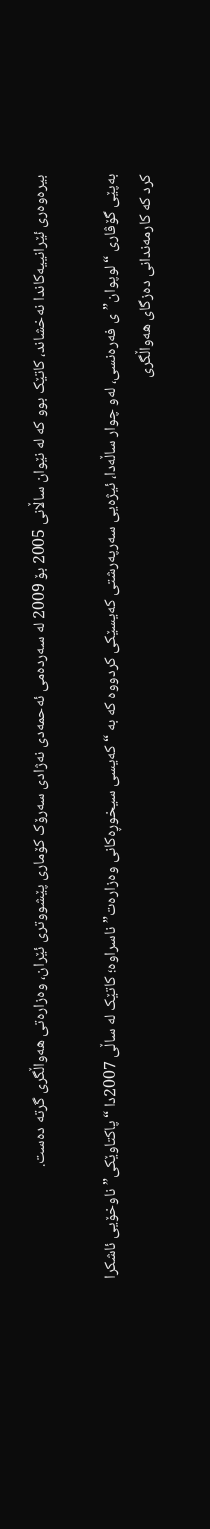بیرەوەری ئێرانییەکاندا نەخشاند، کاتێک بوو کە لە نێوان ساڵانی 2005 بۆ 2009 لە سەردەمی ئەحمەدی نەژادی سەرۆک کۆماری پێشووتری ئێران، وەزارەتی هەواڵگری گرتە دەست.

بەپێی گۆڤاری “لوپوان”ی فەرەنسی، لەو چوار ساڵەدا، ئیژەیی سەرپەرشتی کەیسێکی کردووە کە بە “کەیسی سیخوڕەکانی وەزارەت” ناسراوە؛ کاتێک لە ساڵی 2007دا “پاکتاوێکی” ناوخۆیی ئاشکرا کرد کە کارمەندانی دەزگای هەواڵگری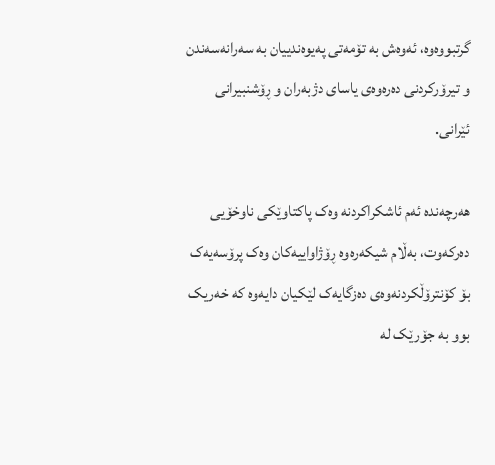گرتبووەوە، ئەوەش بە تۆمەتی پەیوەندییان بە سەرانەسەندن و تیرۆرکردنی دەرەوەی یاسای دژبەران و ڕۆشنبیرانی ئێرانی.

هەرچەندە ئەم ئاشکراکردنە وەک پاکتاوێکی ناوخۆیی دەرکەوت، بەڵام شیکەرەوە ڕۆژاواییەکان وەک پرۆسەیەک بۆ کۆنترۆڵکردنەوەی دەزگایەک لێکیان دایەوە کە خەریک بوو بە جۆرێک لە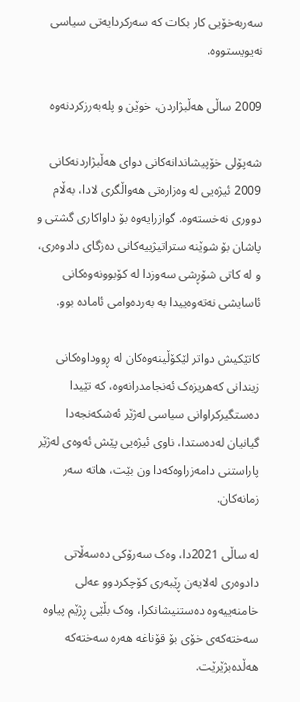سەربەخۆیی کار بکات کە سەرکردایەتی سیاسی نەیویستووە.

2009 ساڵی هەڵبژاردن، خوێن و پلەبەرزکردنەوە

شەپۆلی خۆپیشاندانەکانی دوای هەڵبژاردنەکانی 2009 ئیژەیی لە وەزارەتی هەواڵگری لادا، بەڵام دووری نەخستەوە. گوازرایەوە بۆ داواکاری گشتی و پاشان بۆ شوێنە ستراتیژییەکانی دەزگای دادوەری، و لە کاتی شۆڕشی سەوزدا لە کۆبوونەوەکانی ئاسایشی نەتەوەییدا بە بەردەوامی ئامادە بوو.

کاتێکیش دواتر لێکۆڵینەوەکان لە ڕووداوەکانی زیندانی کەهریزەک ئەنجامدرانەوە، کە تێیدا دەستگیرکراوانی سیاسی لەژێر ئەشکەنجەدا گیانیان لەدەستدا، ناوی ئیژەیی پێش ئەوەی لەژێر پاراستنی دامەزراوەکەدا ون بێت، هاتە سەر زمانەکان.

لە ساڵی 2021دا، وەک سەرۆکی دەسەڵاتی دادوەری لەلایەن ڕێبەری کۆچکردوو عەلی خامنەییەوە دەستنیشانکرا، وەک بڵێی ڕژێم پیاوە سەختەکەی خۆی بۆ قۆناغە هەرە سەختەکە هەڵدەبژێرێت.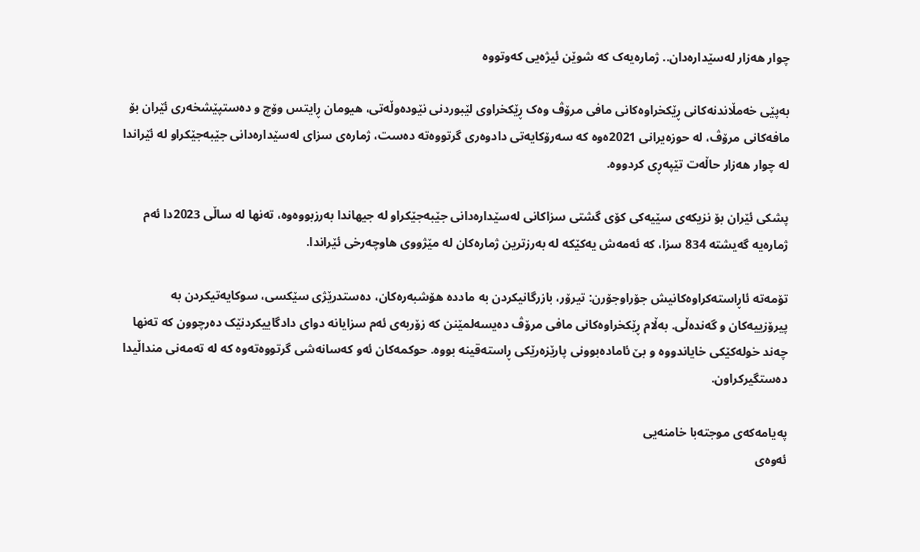چوار هەزار لەسێدارەدان.. ژمارەیەک کە شوێن ئیژەیی کەوتووە

بەپێی خەمڵاندنەکانی ڕێکخراوەکانی مافی مرۆڤ وەک ڕێکخراوی لێبوردنی نێودەوڵەتی، هیومان ڕایتس وۆچ و دەستپێشخەری ئێران بۆ مافەکانی مرۆڤ، لە حوزەیرانی 2021ەوە کە سەرۆکایەتی دادوەری گرتووەتە دەست، ژمارەی سزای لەسێدارەدانی جێبەجێکراو لە ئێراندا لە چوار هەزار حاڵەت تێپەڕی کردووە.

پشکی ئێران بۆ نزیکەی سێیەکی کۆی گشتی سزاکانی لەسێدارەدانی جێبەجێکراو لە جیهاندا بەرزبووەوە، تەنها لە ساڵی 2023دا ئەم ژمارەیە گەیشتە 834 سزا، کە ئەمەش یەکێکە لە بەرزترین ژمارەکان لە مێژووی هاوچەرخی ئێراندا.

تۆمەتە ئاڕاستەکراوەکانیش جۆراوجۆرن: تیرۆر، بازرگانیکردن بە ماددە هۆشبەرەکان، دەستدرێژی سێکسی، سوکایەتیکردن بە پیرۆزییەکان و گەندەڵی. بەڵام ڕێکخراوەکانی مافی مرۆڤ دەیسەلمێنن کە زۆربەی ئەم سزایانە دوای دادگاییکردنێک دەرچوون کە تەنها چەند خولەکێکی خایاندووە و بێ ئامادەبوونی پارێزەرێکی ڕاستەقینە بووە. حوکمەکان ئەو کەسانەشی گرتووەتەوە کە لە تەمەنی منداڵیدا دەستگیرکراون.

پەیامەکەی موجتەبا خامنەیی
ئەوەی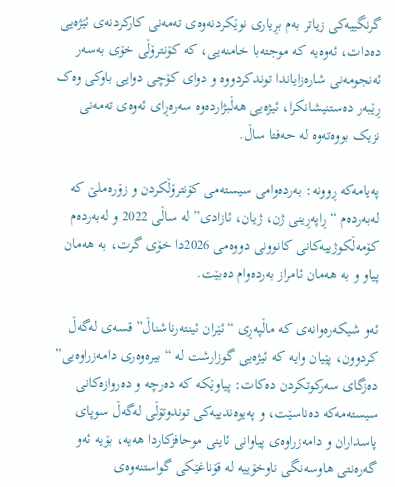گرنگییەکی زیاتر بەم بڕیاری نوێکردنەوەی تەمەنی کارکردنەی ئێژەیی دەدات، ئەوەیە کە موجتەبا خامنەیی، کە کۆنترۆڵی خۆی بەسەر ئەنجومەنی شارەزایاندا توندکردووە و دوای کۆچی دوایی باوکی وەک ڕێبەر دەستنیشانکرا، ئیژەیی هەڵبژاردەوە سەرەڕای ئەوەی تەمەنی نزیک بووەتەوە لە حەفتا ساڵ.

پەیامەکە ڕوونە: بەردەوامی سیستەمی کۆنترۆڵکردن و زۆرەملێ کە لەبەردەم “ڕاپەڕینی ژن، ژیان، ئازادی” لە ساڵی 2022 و لەبەردەم کۆمەڵکوژییەکانی کانوونی دووەمی 2026دا خۆی گرت، بە هەمان پیاو و بە هەمان ئامراز بەردەوام دەبێت.

ئەو شیکەرەوانەی کە ماڵپەڕی “ئێران ئینتەرناشناڵ” قسەی لەگەڵ کردوون، پێیان وایە کە ئیژەیی گوزارشت لە “بیرەوەری دامەزراوەیی” دەزگای سەرکوتکردن دەکات: پیاوێکە کە دەرچە و دەروازەکانی سیستەمەکە دەناسێت، و پەیوەندییەکی توندوتۆڵی لەگەڵ سوپای پاسداران و دامەزراوەی پیاوانی ئاینی موحافزکاردا هەیە، بۆیە ئەو گەرەنتی هاوسەنگی ناوخۆییە لە قۆناغێکی گواستنەوەی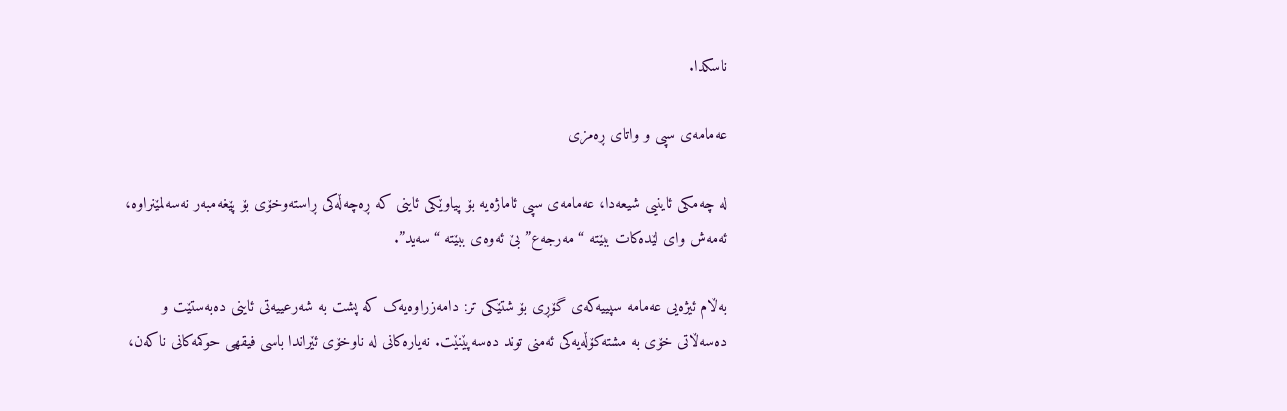ناسکدا.

عەمامەی سپی و واتای ڕەمزی

لە چەمکی ئاینیی شیعەدا، عەمامەی سپی ئاماژەیە بۆ پیاوێکی ئاینی کە ڕەچەڵەکی ڕاستەوخۆی بۆ پێغەمبەر نەسەلمێنراوە، ئەمەش وای لێدەکات ببێتە “مەرجەع” بێ ئەوەی ببێتە “سەید”.

بەڵام ئیژەیی عەمامە سپییەکەی گۆڕی بۆ شتێکی تر: دامەزراوەیەک کە پشت بە شەرعییەتی ئاینی دەبەستێت و دەسەڵاتی خۆی بە مشتەکۆڵەیەکی ئەمنی توند دەسەپێنێت. نەیارەکانی لە ناوخۆی ئێراندا باسی فیقهی حوکمەکانی ناکەن،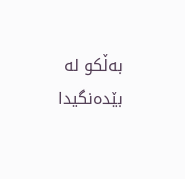بەڵکو لە بێدەنگیدا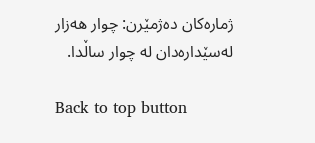ژمارەکان دەژمێرن: چوار هەزار لەسێدارەدان لە چوار ساڵدا.

Back to top button